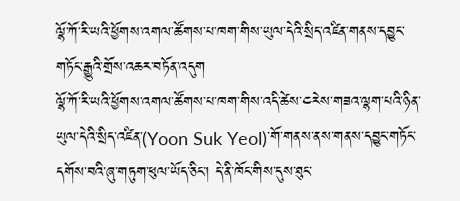ལྷོ་ཀོ་རི་ཡའི་ཕྱོགས་འགལ་ཚོགས་པ་ཁག་གིས་ཡུལ་དེའི་སྲིད་འཛིན་གནས་དབྱུང་གཏོང་རྒྱུའི་གྲོས་འཆར་བཏོན་འདུག
ལྷོ་ཀོ་རི་ཡའི་ཕྱོགས་འགལ་ཚོགས་པ་ཁག་གིས་འདི་ཚེས་༤རེས་གཟའ་ལྷག་པའི་ཉིན་ཡུལ་དེའི་སྲིད་འཛིན་(Yoon Suk Yeol)་གོ་གནས་ནས་གནས་དབྱུང་གཏོང་དགོས་བའི་ཞུ་གཏུག་ཕུལ་ཡོད་ཅིང་། དེ་ནི་ཁོང་གིས་དུས་ཐུང་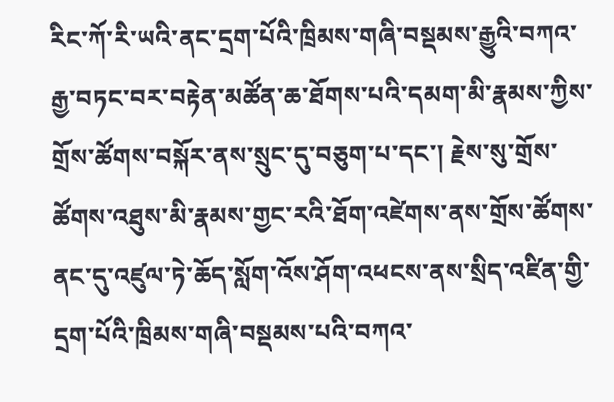རིང་ཀོ་རི་ཡའི་ནང་དྲག་པོའི་ཁྲིམས་གཞི་བསྡམས་རྒྱུའི་བཀའ་རྒྱ་བཏང་བར་བརྟེན་མཚོན་ཆ་ཐོགས་པའི་དམག་མི་རྣམས་ཀྱིས་གྲོས་ཚོགས་བསྐོར་ནས་སྲུང་དུ་བཅུག་པ་དང་། རྗེས་སུ་གྲོས་ཚོགས་འཐུས་མི་རྣམས་གྱང་རའི་ཐོག་འཛེགས་ནས་གྲོས་ཚོགས་ནང་དུ་འཛུལ་ཏེ་ཆོད་སློག་འོས་ཤོག་འཕངས་ནས་སྲིད་འཛིན་གྱི་དྲག་པོའི་ཁྲིམས་གཞི་བསྡམས་པའི་བཀའ་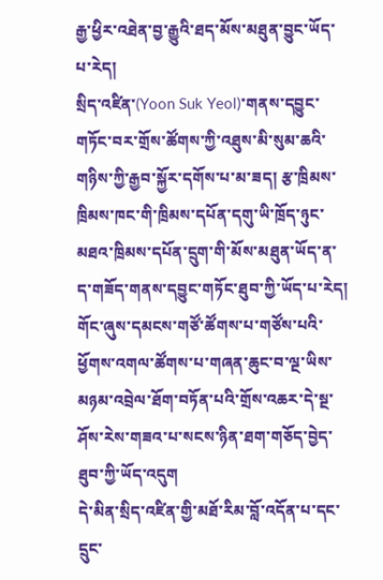རྒྱ་ཕྱིར་འཐེན་བྱ་རྒྱུའི་ཐད་མོས་མཐུན་བྱུང་ཡོད་པ་རེད།
སྲིད་འཛིན་(Yoon Suk Yeol)་གནས་དབྱུང་གཏོང་བར་གྲོས་ཚོགས་ཀྱི་འཐུས་མི་སུམ་ཆའི་གཉིས་ཀྱི་རྒྱབ་སྐྱོར་དགོས་པ་མ་ཟད། རྩ་ཁྲིམས་ཁྲིམས་ཁང་གི་ཁྲིམས་དཔོན་དགུ་ཡི་ཁྲོད་ཉུང་མཐའ་ཁྲིམས་དཔོན་དྲུག་གི་མོས་མཐུན་ཡོད་ན་ད་གཟོད་གནས་དབྱུང་གཏོང་ཐུབ་ཀྱི་ཡོད་པ་རེད། གོང་ཞུས་དམངས་གཙོ་ཚོགས་པ་གཙོས་པའི་ཕྱོགས་འགལ་ཚོགས་པ་གཞན་ཆུང་བ་ལྔ་ཡིས་མཉམ་འབྲེལ་ཐོག་བཏོན་པའི་གྲོས་འཆར་དེ་སྔ་ཤོས་རེས་གཟའ་པ་སངས་ཉིན་ཐག་གཅོད་བྱེད་ཐུབ་ཀྱི་ཡོད་འདུག
དེ་མིན་སྲིད་འཛིན་གྱི་མཐོ་རིམ་བློ་འདོན་པ་དང་དྲུང་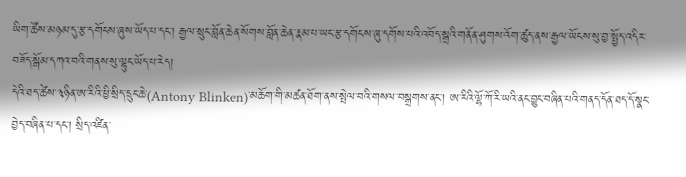ཡིག་ཚོས་མཉམ་དུ་རྩ་དགོངས་ཞུས་ཡོད་པ་དང་། རྒྱལ་སྲུང་བློན་ཆེན་སོགས་བློན་ཆེན་རྣམ་པ་ཡང་རྩ་དགོངས་ཞུ་དགོས་པའི་འབོད་སྒྲའི་གནོན་ཤུགས་འོག་ཚུད་ནས་རྒྱལ་ཡོངས་སུ་བྱ་སྤྱོད་འདིར་བཟོད་སྒོམ་དཀའ་བའི་གནས་སུ་ལྷུང་ཡོད་པ་རེད།
དེའི་ཐད་ཚེས་༣ཉིན་ཨ་རིའི་ཕྱི་སྲིད་དྲུང་ཆེ་(Antony Blinken)་མཆོག་གི་མཚན་ཐོག་ནས་སྤེལ་བའི་གསལ་བསྒྲགས་ནང་། ཨ་རིའི་ལྷོ་ཀོ་རི་ཡའི་ནང་བྱུང་བཞིན་པའི་གནད་དོན་ཐད་དོ་སྣང་བྱེད་བཞིན་པ་དང་། སྲིད་འཛིན་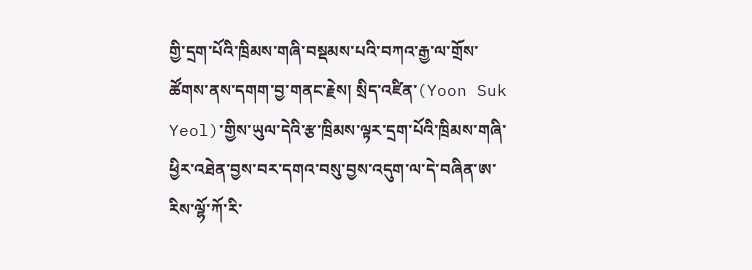གྱི་དྲག་པོའི་ཁྲིམས་གཞི་བསྡམས་པའི་བཀའ་རྒྱ་ལ་གྲོས་ཚོགས་ནས་དགག་བྱ་གནང་རྗེས། སྲིད་འཛིན་(Yoon Suk Yeol)་གྱིས་ཡུལ་དེའི་རྩ་ཁྲིམས་ལྟར་དྲག་པོའི་ཁྲིམས་གཞི་ཕྱིར་འཐེན་བྱས་བར་དགའ་བསུ་བྱས་འདུག་ལ་དེ་བཞིན་ཨ་རིས་ལྷོ་ཀོ་རི་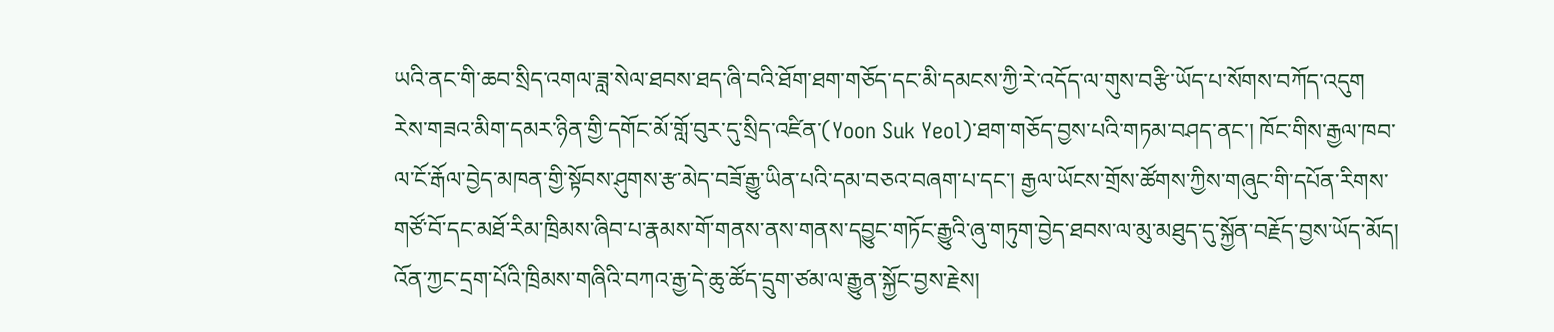ཡའི་ནང་གི་ཆབ་སྲིད་འགལ་ཟླ་སེལ་ཐབས་ཐད་ཞི་བའི་ཐོག་ཐག་གཅོད་དང་མི་དམངས་ཀྱི་རེ་འདོད་ལ་གུས་བརྩི་ཡོད་པ་སོགས་བཀོད་འདུག
རེས་གཟའ་མིག་དམར་ཉིན་གྱི་དགོང་མོ་གློ་བུར་དུ་སྲིད་འཛིན་(Yoon Suk Yeol)་ཐག་གཅོད་བྱས་པའི་གཏམ་བཤད་ནང་། ཁོང་གིས་རྒྱལ་ཁབ་ལ་ངོ་རྒོལ་བྱེད་མཁན་གྱི་སྟོབས་ཤུགས་རྩ་མེད་བཟོ་རྒྱུ་ཡིན་པའི་དམ་བཅའ་བཞག་པ་དང་། རྒྱལ་ཡོངས་གྲོས་ཚོགས་ཀྱིས་གཞུང་གི་དཔོན་རིགས་གཙོ་བོ་དང་མཐོ་རིམ་ཁྲིམས་ཞིབ་པ་རྣམས་གོ་གནས་ནས་གནས་དབྱུང་གཏོང་རྒྱུའི་ཞུ་གཏུག་བྱེད་ཐབས་ལ་མུ་མཐུད་དུ་སྐྱོན་བརྗོད་བྱས་ཡོད་མོད། འོན་ཀྱང་དྲག་པོའི་ཁྲིམས་གཞིའི་བཀའ་རྒྱ་དེ་ཆུ་ཚོད་དྲུག་ཙམ་ལ་རྒྱུན་སྐྱོང་བྱས་རྗེས།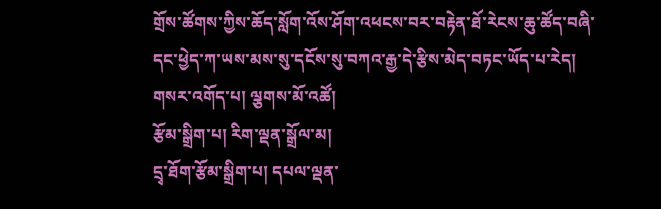གྲོས་ཚོགས་ཀྱིས་ཆོད་སློག་འོས་ཤོག་འཕངས་བར་བརྟེན་ཐོ་རེངས་ཆུ་ཚོད་བཞི་དང་ཕྱེད་ཀ་ཡས་མས་སུ་དངོས་སུ་བཀའ་རྒྱ་དེ་རྩིས་མེད་བཏང་ཡོད་པ་རེད།
གསར་འགོད་པ། ལྕགས་མོ་འཚོ།
རྩོམ་སྒྲིག་པ། རིག་ལྡན་སྒྲོལ་མ།
དྲྭ་ཐོག་རྩོམ་སྒྲིག་པ། དཔལ་ལྡན་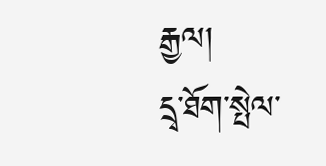རྒྱལ།
དྲྭ་ཐོག་སྤེལ་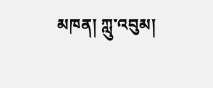མཁན། ཀླུ་འབུམ།